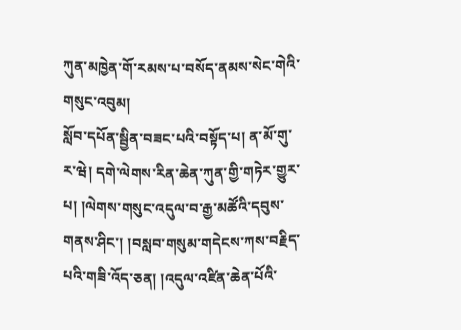ཀུན་མཁྱེན་གོ་རམས་པ་བསོད་ནམས་སེང་གེའི་གསུང་འབུམ།
སློབ་དཔོན་སྦྱིན་བཟང་པའི་བསྟོད་པ། ན་མོ་གུ་ར་ཝེ། དགེ་ལེགས་རིན་ཆེན་ཀུན་གྱི་གཏེར་གྱུར་པ། །ལེགས་གསུང་འདུལ་བ་རྒྱ་མཚོའི་དབུས་གནས་ཤིང་། །བསླབ་གསུམ་གདེངས་ཀས་བརྗིད་པའི་གཟི་འོད་ཅན། །འདུལ་འཛིན་ཆེན་པོའི་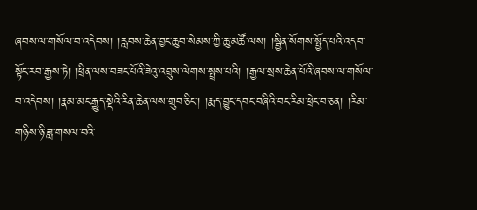ཞབས་ལ་གསོལ་བ་འདེབས། །རླབས་ཆེན་བྱང་ཆུབ་སེམས་ཀྱི་ཆུ་མཚོ་ལས། །སྦྱིན་སོགས་སྤྱོད་པའི་འདབ་སྟོང་རབ་རྒྱས་ཏེ། །ཕྲིན་ལས་བཟང་པོའི་ཟེའུ་འབྲུས་ལེགས་སྤྲས་པའི། །རྒྱལ་སྲས་ཆེན་པོའི་ཞབས་ལ་གསོལ་བ་འདེབས། །རྣམ་མང་རྒྱུད་སྡེའི་རིན་ཆེན་ལས་གྲུབ་ཅིང་། །རྨད་བྱུང་དབང་བཞིའི་བང་རིམ་ཕྲེང་བ་ཅན། །རིམ་གཉིས་ཉི་ཟླ་གསལ་བའི་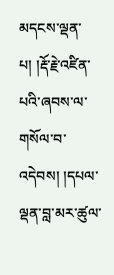མདངས་ལྡན་པ། །རྡོ་རྗེ་འཛིན་པའི་ཞབས་ལ་གསོལ་བ་འདེབས། །དཔལ་ལྡན་བླ་མར་ཚུལ་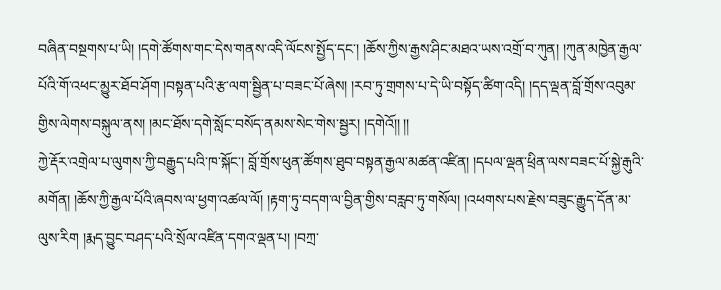བཞིན་བསྔགས་པ་ཡི། །དགེ་ཚོགས་གང་དེས་གནས་འདི་ལོངས་སྤྱོད་དང་། །ཆོས་ཀྱིས་རྒྱས་ཤིང་མཐའ་ཡས་འགྲོ་བ་ཀུན། །ཀུན་མཁྱེན་རྒྱལ་པོའི་གོ་འཕང་མྱུར་ཐོབ་ཤོག །བསྟན་པའི་རྩ་ལག་སྦྱིན་པ་བཟང་པོ་ཞེས། །རབ་ཏུ་གྲགས་པ་དེ་ཡི་བསྟོད་ཚིག་འདི། །དད་ལྡན་བློ་གྲོས་འབུམ་གྱིས་ལེགས་བསྐུལ་ནས། །མང་ཐོས་དགེ་སློང་བསོད་ནམས་སེང་གེས་སྦྱར། །དགེའོ།། །།
ཀྱེ་རྡོར་འགྲེལ་པ་ལུགས་ཀྱི་བརྒྱུད་པའི་ཁ་སྐོང་། བློ་གྲོས་ཕུན་ཚོགས་ཐུབ་བསྟན་རྒྱལ་མཚན་འཛིན། །དཔལ་ལྡན་ཕྲིན་ལས་བཟང་པོ་སྐྱེ་རྒུའི་མགོན། །ཆོས་ཀྱི་རྒྱལ་པོའི་ཞབས་ལ་ཕྱག་འཚལ་ལོ། །རྟག་ཏུ་བདག་ལ་བྱིན་གྱིས་བརླབ་ཏུ་གསོལ། །འཕགས་པས་རྗེས་བཟུང་རྒྱུད་དོན་མ་ལུས་རིག །རྨད་བྱུང་བཤད་པའི་སྲོལ་འཛིན་དགའ་ལྡན་པ། །བཀྲ་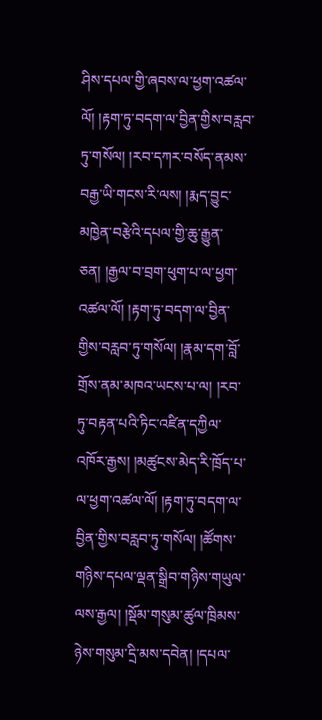ཤིས་དཔལ་གྱི་ཞབས་ལ་ཕྱག་འཚལ་ལོ། །རྟག་ཏུ་བདག་ལ་བྱིན་གྱིས་བརླབ་ཏུ་གསོལ། །རབ་དཀར་བསོད་ནམས་བརྒྱ་ཡི་གངས་རི་ལས། །རྨད་བྱུང་མཁྱེན་བརྩེའི་དཔལ་གྱི་ཆུ་རྒྱུན་ཅན། །རྒྱལ་བ་བྲག་ཕུག་པ་ལ་ཕྱག་འཚལ་ལོ། །རྟག་ཏུ་བདག་ལ་བྱིན་གྱིས་བརླབ་ཏུ་གསོལ། །རྣམ་དག་བློ་གྲོས་ནམ་མཁའ་ཡངས་པ་ལ། །རབ་ཏུ་བརྟན་པའི་ཏིང་འཛིན་དཀྱིལ་འཁོར་རྒྱས། །མཚུངས་མེད་རི་ཁྲོད་པ་ལ་ཕྱག་འཚལ་ལོ། །རྟག་ཏུ་བདག་ལ་བྱིན་གྱིས་བརླབ་ཏུ་གསོལ། །ཚོགས་གཉིས་དཔལ་ལྡན་སྒྲིབ་གཉིས་གཡུལ་ལས་རྒྱལ། །སྡོམ་གསུམ་ཚུལ་ཁྲིམས་ཉེས་གསུམ་དྲི་མས་དབེན། །དཔལ་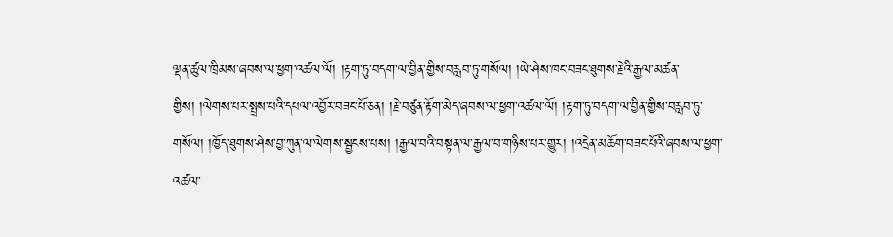ལྡན་ཚུལ་ཁྲིམས་ཞབས་ལ་ཕྱག་འཚལ་ལོ། །རྟག་ཏུ་བདག་ལ་བྱིན་གྱིས་བརླབ་ཏུ་གསོལ། །ཡེ་ཤེས་ཁང་བཟང་ཐུགས་རྗེའི་རྒྱལ་མཚན་གྱིས། །ལེགས་པར་སྤྲས་པའི་དཔལ་འབྱོར་བཟང་པོ་ཅན། །རྗེ་བཙུན་རྟོག་མེད་ཞབས་ལ་ཕྱག་འཚལ་ལོ། །རྟག་ཏུ་བདག་ལ་བྱིན་གྱིས་བརླབ་ཏུ་གསོལ། །ཁྱོད་ཐུགས་ཤེས་བྱ་ཀུན་ལ་ལེགས་སྦྱངས་པས། །རྒྱལ་བའི་བསྟན་ལ་རྒྱལ་བ་གཉིས་པར་གྱུར། །འདྲེན་མཆོག་བཟང་པོའི་ཞབས་ལ་ཕྱག་འཚལ་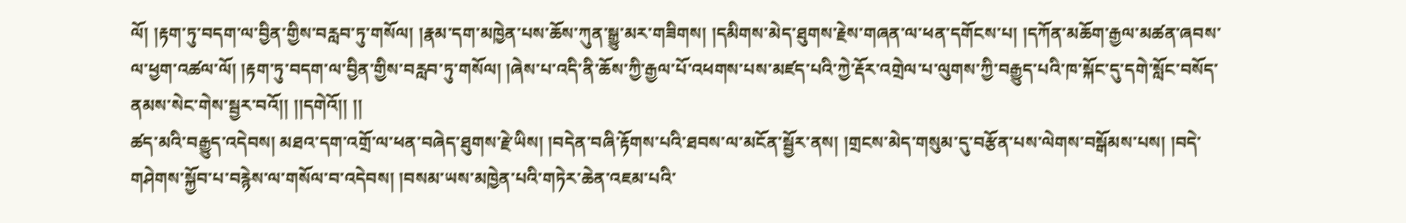ལོ། །རྟག་ཏུ་བདག་ལ་བྱིན་གྱིས་བརླབ་ཏུ་གསོལ། །རྣམ་དག་མཁྱེན་པས་ཆོས་ཀུན་སྒྱུ་མར་གཟིགས། །དམིགས་མེད་ཐུགས་རྗེས་གཞན་ལ་ཕན་དགོངས་པ། །དཀོན་མཆོག་རྒྱལ་མཚན་ཞབས་ལ་ཕྱག་འཚལ་ལོ། །རྟག་ཏུ་བདག་ལ་བྱིན་གྱིས་བརླབ་ཏུ་གསོལ། །ཞེས་པ་འདི་ནི་ཆོས་ཀྱི་རྒྱལ་པོ་འཕགས་པས་མཛད་པའི་ཀྱེ་རྡོར་འགྲེལ་པ་ལུགས་ཀྱི་བརྒྱུད་པའི་ཁ་སྐོང་དུ་དགེ་སློང་བསོད་ནམས་སེང་གེས་སྦྱར་བའོ།། །།དགེའོ།། །།
ཚད་མའི་བརྒྱུད་འདེབས། མཐའ་དག་འགྲོ་ལ་ཕན་བཞེད་ཐུགས་རྗེ་ཡིས། །བདེན་བཞི་རྟོགས་པའི་ཐབས་ལ་མངོན་སྦྱོར་ནས། །གྲངས་མེད་གསུམ་དུ་བརྩོན་པས་ལེགས་བསྒོམས་པས། །བདེ་གཤེགས་སྐྱོབ་པ་བརྙེས་ལ་གསོལ་བ་འདེབས། །བསམ་ཡས་མཁྱེན་པའི་གཏེར་ཆེན་འཇམ་པའི་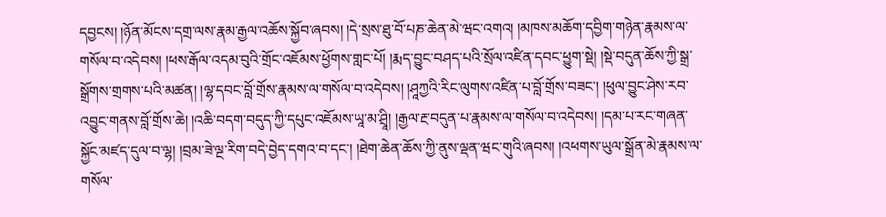དབྱངས། །ཉོན་མོངས་དགྲ་ལས་རྣམ་རྒྱལ་འཆོས་སྐྱོབ་ཞབས། །དེ་སྲས་ཐུ་བོ་པཎ་ཆེན་མེ་ཝང་འགའ། །མཁས་མཆོག་དབྱིག་གཉེན་རྣམས་ལ་གསོལ་བ་འདེབས། །ཕས་རྒོལ་འདམ་བུའི་གྲོང་འཇོམས་ཕྱོགས་གླང་པོ། །རྨད་བྱུང་བཤད་པའི་སྲོལ་འཛིན་དབང་ཕྱུག་སྡེ། །སྡེ་བདུན་ཆོས་ཀྱི་སྒྲ་སྒྲོགས་གྲགས་པའི་མཚན། །ལྷ་དབང་བློ་གྲོས་རྣམས་ལ་གསོལ་བ་འདེབས། །ཤཱཀྱའི་རིང་ལུགས་འཛིན་པ་བློ་གྲོས་བཟང་། །ཕུལ་བྱུང་ཤེས་རབ་འབྱུང་གནས་བློ་གྲོས་ཆེ། །འཆི་བདག་བདུད་ཀྱི་དཔུང་འཇོམས་ཡཱ་མ་ཤྲཱི། །རྒྱལ་རྔ་བདུན་པ་རྣམས་ལ་གསོལ་བ་འདེབས། །དམ་པ་རང་གཞན་སྐྱོང་མཛད་དུལ་བ་ལྷ། །བྲམ་ཟེ་ལྔ་རིག་བདེ་བྱེད་དགའ་བ་དང་། །ཐེག་ཆེན་ཆོས་ཀྱི་ནུས་ལྡན་ཝང་གུའི་ཞབས། །འཕགས་ཡུལ་སྒྲོན་མེ་རྣམས་ལ་གསོལ་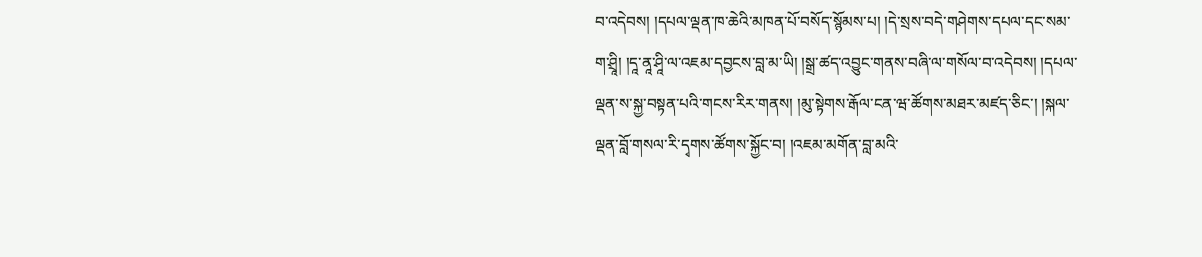བ་འདེབས། །དཔལ་ལྡན་ཁ་ཆེའི་མཁན་པོ་བསོད་སྙོམས་པ། །དེ་སྲས་བདེ་གཤེགས་དཔལ་དང་སམ་ག་ཤྲཱི། །དཱ་ནཱ་ཤཱི་ལ་འཇམ་དབྱངས་བླ་མ་ཡི། །སྒྲ་ཚད་འབྱུང་གནས་བཞི་ལ་གསོལ་བ་འདེབས། །དཔལ་ལྡན་ས་སྐྱ་བསྟན་པའི་གངས་རིར་གནས། །མུ་སྟེགས་རྒོལ་ངན་ཝ་ཚོགས་མཐར་མཛད་ཅིང་། །སྐལ་ལྡན་བློ་གསལ་རི་དྭགས་ཚོགས་སྐྱོང་བ། །འཇམ་མགོན་བླ་མའི་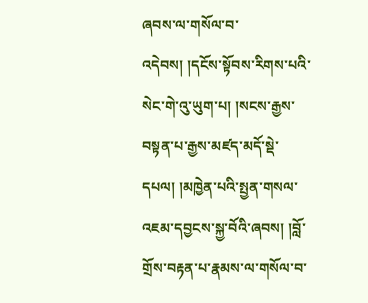ཞབས་ལ་གསོལ་བ་འདེབས། །དངོས་སྟོབས་རིགས་པའི་སེང་གེ་འུ་ཡུག་པ། །སངས་རྒྱས་བསྟན་པ་རྒྱས་མཛད་མདོ་སྡེ་དཔལ། །མཁྱེན་པའི་སྤྱན་གསལ་འཇམ་དབྱངས་སྐྱ་བོའི་ཞབས། །བློ་གྲོས་བརྟན་པ་རྣམས་ལ་གསོལ་བ་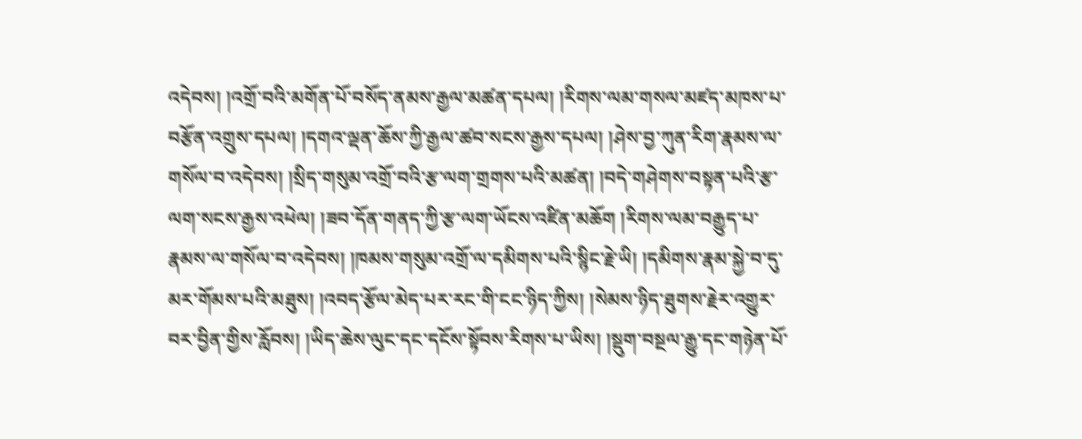འདེབས། །འགྲོ་བའི་མགོན་པོ་བསོད་ནམས་རྒྱལ་མཚན་དཔལ། །རིགས་ལམ་གསལ་མཛད་མཁས་པ་བརྩོན་འགྲུས་དཔལ། །དགའ་ལྡན་ཆོས་ཀྱི་རྒྱལ་ཚབ་སངས་རྒྱས་དཔལ། །ཤེས་བྱ་ཀུན་རིག་རྣམས་ལ་གསོལ་བ་འདེབས། །སྲིད་གསུམ་འགྲོ་བའི་རྩ་ལག་གྲགས་པའི་མཚན། །བདེ་གཤེགས་བསྟན་པའི་རྩ་ལག་སངས་རྒྱས་འཕེལ། །ཟབ་དོན་གནད་ཀྱི་རྩ་ལག་ཡོངས་འཛིན་མཆོག །རིགས་ལམ་བརྒྱུད་པ་རྣམས་ལ་གསོལ་བ་འདེབས། །ཁམས་གསུམ་འགྲོ་ལ་དམིགས་པའི་སྙིང་རྗེ་ཡི། །དམིགས་རྣམ་སྐྱེ་བ་དུ་མར་གོམས་པའི་མཐུས། །འབད་རྩོལ་མེད་པར་རང་གི་ངང་ཉིད་ཀྱིས། །སེམས་ཉིད་ཐུགས་རྗེར་འགྱུར་བར་བྱིན་གྱིས་རློབས། །ཡིད་ཆེས་ལུང་དང་དངོས་སྟོབས་རིགས་པ་ཡིས། །སྡུག་བསྔལ་རྒྱུ་དང་གཉེན་པོ་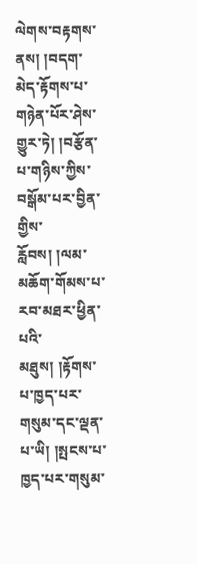ལེགས་བརྟགས་ནས། །བདག་མེད་རྟོགས་པ་གཉེན་པོར་ཤེས་གྱུར་ཏེ། །བརྩོན་པ་གཉིས་ཀྱིས་བསྒོམ་པར་བྱིན་གྱིས་རློབས། །ལམ་མཆོག་གོམས་པ་རབ་མཐར་ཕྱིན་པའི་མཐུས། །རྟོགས་པ་ཁྱད་པར་གསུམ་དང་ལྡན་པ་ཡི། །སྤངས་པ་ཁྱད་པར་གསུམ་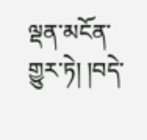ལྡན་མངོན་གྱུར་ཏེ། །བདེ་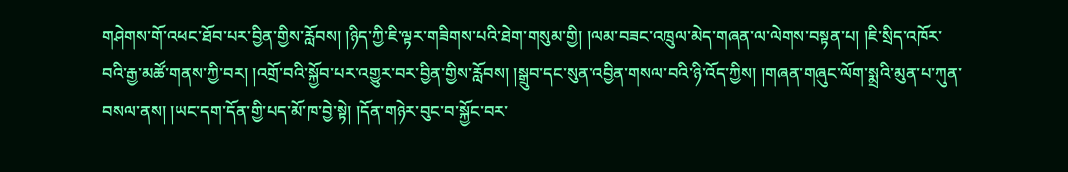གཤེགས་གོ་འཕང་ཐོབ་པར་བྱིན་གྱིས་རློབས། །ཉིད་ཀྱི་ཇི་ལྟར་གཟིགས་པའི་ཐེག་གསུམ་གྱི། །ལམ་བཟང་འཁྲུལ་མེད་གཞན་ལ་ལེགས་བསྟན་པ། །ཇི་སྲིད་འཁོར་བའི་རྒྱ་མཚོ་གནས་ཀྱི་བར། །འགྲོ་བའི་སྐྱོབ་པར་འགྱུར་བར་བྱིན་གྱིས་རློབས། །སྒྲུབ་དང་སུན་འབྱིན་གསལ་བའི་ཉི་འོད་ཀྱིས། །གཞན་གཞུང་ལོག་སྨྲའི་མུན་པ་ཀུན་བསལ་ནས། །ཡང་དག་དོན་གྱི་པད་མོ་ཁ་བྱེ་སྟེ། །དོན་གཉེར་བུང་བ་སྐྱོང་བར་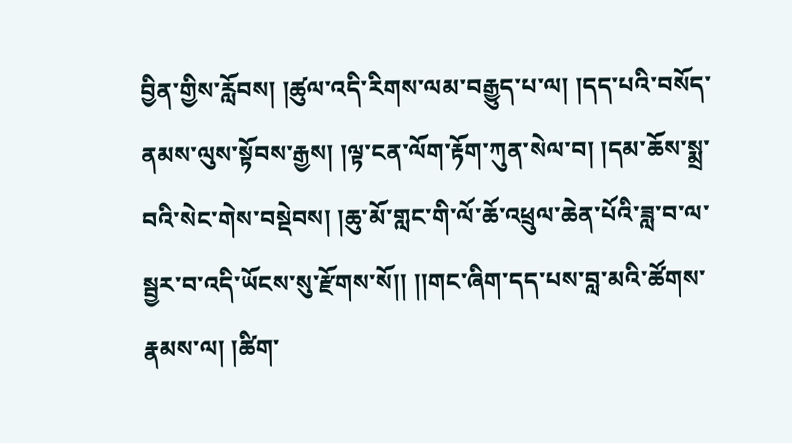བྱིན་གྱིས་རློབས། །ཚུལ་འདི་རིགས་ལམ་བརྒྱུད་པ་ལ། །དད་པའི་བསོད་ནམས་ལུས་སྟོབས་རྒྱས། །ལྟ་ངན་ལོག་རྟོག་ཀུན་སེལ་བ། །དམ་ཆོས་སྨྲ་བའི་སེང་གེས་བསྡེབས། །ཆུ་མོ་གླང་གི་ལོ་ཆོ་འཕྲུལ་ཆེན་པོའི་ཟླ་བ་ལ་སྦྱར་བ་འདི་ཡོངས་སུ་རྫོགས་སོ།། །།གང་ཞིག་དད་པས་བླ་མའི་ཚོགས་རྣམས་ལ། །ཚིག་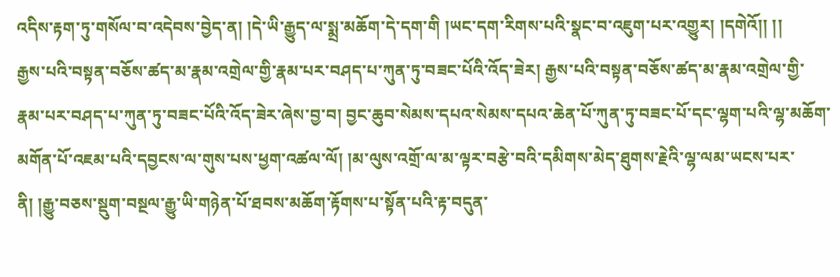འདིས་རྟག་ཏུ་གསོལ་བ་འདེབས་བྱེད་ན། །དེ་ཡི་རྒྱུད་ལ་སྨྲ་མཆོག་དེ་དག་གི །ཡང་དག་རིགས་པའི་སྣང་བ་འཇུག་པར་འགྱུར། །དགེའོ།། །།
རྒྱས་པའི་བསྟན་བཅོས་ཚད་མ་རྣམ་འགྲེལ་གྱི་རྣམ་པར་བཤད་པ་ཀུན་ཏུ་བཟང་པོའི་འོད་ཟེར། རྒྱས་པའི་བསྟན་བཅོས་ཚད་མ་རྣམ་འགྲེལ་གྱི་རྣམ་པར་བཤད་པ་ཀུན་ཏུ་བཟང་པོའི་འོད་ཟེར་ཞེས་བྱ་བ། བྱང་ཆུབ་སེམས་དཔའ་སེམས་དཔའ་ཆེན་པོ་ཀུན་ཏུ་བཟང་པོ་དང་ལྷག་པའི་ལྷ་མཆོག་མགོན་པོ་འཇམ་པའི་དབྱངས་ལ་གུས་པས་ཕྱག་འཚལ་ལོ། །མ་ལུས་འགྲོ་ལ་མ་ལྟར་བརྩེ་བའི་དམིགས་མེད་ཐུགས་རྗེའི་ལྷ་ལམ་ཡངས་པར་ནི། །རྒྱུ་བཅས་སྡུག་བསྔལ་རྒྱུ་ཡི་གཉེན་པོ་ཐབས་མཆོག་རྟོགས་པ་སྟོན་པའི་རྟ་བདུན་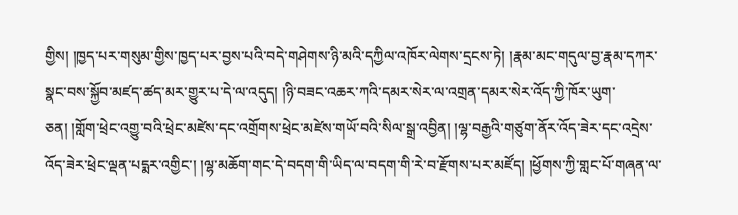གྱིས། །ཁྱད་པར་གསུམ་གྱིས་ཁྱད་པར་བྱས་པའི་བདེ་གཤེགས་ཉི་མའི་དཀྱིལ་འཁོར་ལེགས་དྲངས་ཏེ། །རྣམ་མང་གདུལ་བྱ་རྣམ་དཀར་སྣང་བས་སྐྱོབ་མཛད་ཚད་མར་གྱུར་པ་དེ་ལ་འདུད། །ཉི་བཟང་འཆར་ཀའི་དམར་སེར་ལ་འགྲན་དམར་སེར་འོད་ཀྱི་ཁོར་ཡུག་ཅན། །གློག་ཕྲེང་འགྱུ་བའི་ཕྲེང་མཛེས་དང་འགྲོགས་ཕྲེང་མཛེས་གཡོ་བའི་སིལ་སྒྲ་འབྱིན། །ལྷ་བརྒྱའི་གཙུག་ནོར་འོད་ཟེར་དང་འདྲེས་འོད་ཟེར་ཕྲེང་ལྡན་པདྨར་འགྱིང་། །ལྷ་མཆོག་གང་དེ་བདག་གི་ཡིད་ལ་བདག་གི་རེ་བ་རྫོགས་པར་མཛོད། །ཕྱོགས་ཀྱི་གླང་པོ་གཞན་ལ་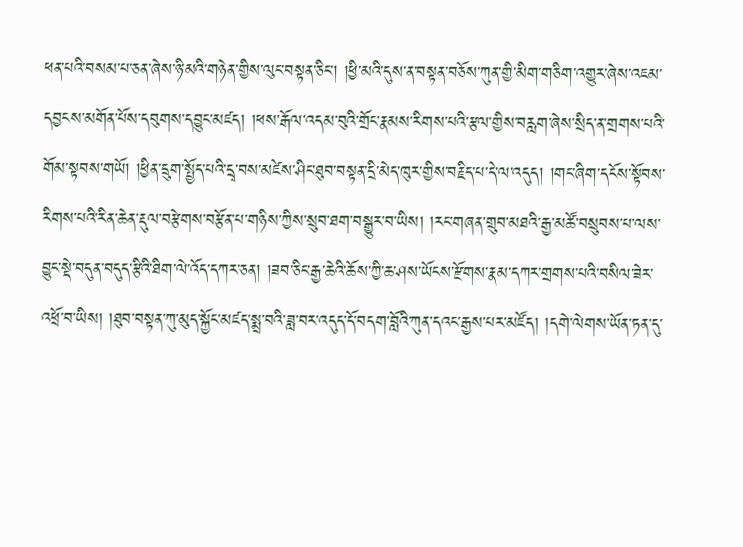ཕན་པའི་བསམ་པ་ཅན་ཞེས་ཉི་མའི་གཉེན་གྱིས་ལུང་བསྟན་ཅིང་། །ཕྱི་མའི་དུས་ན་བསྟན་བཅོས་ཀུན་གྱི་མིག་གཅིག་འགྱུར་ཞེས་འཇམ་དབྱངས་མགོན་པོས་དབུགས་དབྱུང་མཛད། །ཕས་རྒོལ་འདམ་བུའི་གྲོང་རྣམས་རིགས་པའི་རྩལ་གྱིས་བརླག་ཞེས་སྲིད་ན་གྲགས་པའི་གོམ་སྟབས་གཡོ། །ཕྱིན་དྲུག་སྤྱོད་པའི་དྲྭ་བས་མཛེས་ཤིང་ཐུབ་བསྟན་དྲི་མེད་ཁུར་གྱིས་བརྗིད་པ་དེ་ལ་འདུད། །གང་ཞིག་དངོས་སྟོབས་རིགས་པའི་རིན་ཆེན་རྡུལ་བརྩེགས་བརྩོན་པ་གཉིས་ཀྱིས་སྲུབ་ཐག་བསྒྱུར་བ་ཡིས། །རང་གཞན་གྲུབ་མཐའི་རྒྱ་མཚོ་བསྲུབས་པ་ལས་བྱུང་སྡེ་བདུན་བདུད་རྩིའི་ཐིག་ལེ་འོད་དཀར་ཅན། །ཟབ་ཅིང་རྒྱ་ཆེའི་ཆོས་ཀྱི་ཆ་ཤས་ཡོངས་རྫོགས་རྣམ་དཀར་གྲགས་པའི་བསིལ་ཟེར་འཕྲོ་བ་ཡིས། །ཐུབ་བསྟན་ཀུ་མུད་སྐྱོང་མཛད་སྨྲ་བའི་ཟླ་བར་འདུད་དོ་བདག་བློའི་ཀུན་དའང་རྒྱས་པར་མཛོད། །དགེ་ལེགས་ཡོན་ཏན་དུ་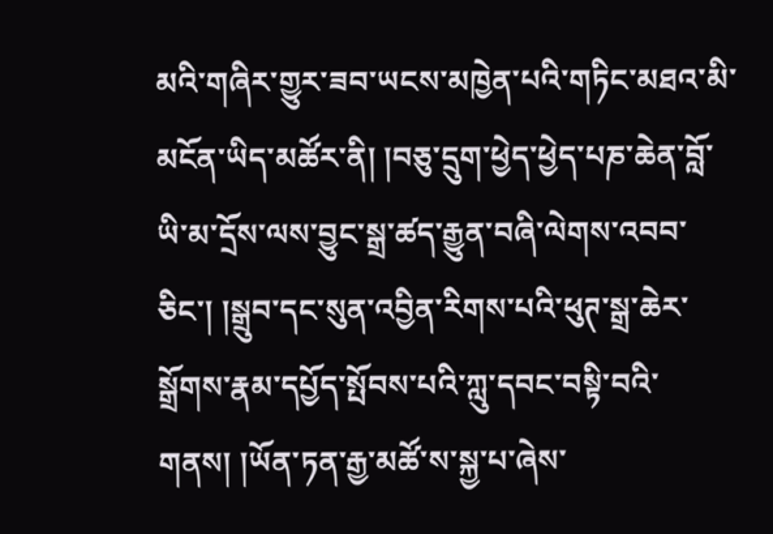མའི་གཞིར་གྱུར་ཟབ་ཡངས་མཁྱེན་པའི་གཏིང་མཐའ་མི་མངོན་ཡིད་མཚོར་ནི། །བཅུ་དྲུག་ཕྱེད་ཕྱེད་པཎ་ཆེན་བློ་ཡི་མ་དྲོས་ལས་བྱུང་སྒྲ་ཚད་རྒྱུན་བཞི་ལེགས་འབབ་ཅིང་། །སྒྲུབ་དང་སུན་འབྱིན་རིགས་པའི་ཕུཊ་སྒྲ་ཆེར་སྒྲོགས་རྣམ་དཔྱོད་སྤོབས་པའི་ཀླུ་དབང་བསྟི་བའི་གནས། །ཡོན་ཏན་རྒྱ་མཚོ་ས་སྐྱ་པ་ཞེས་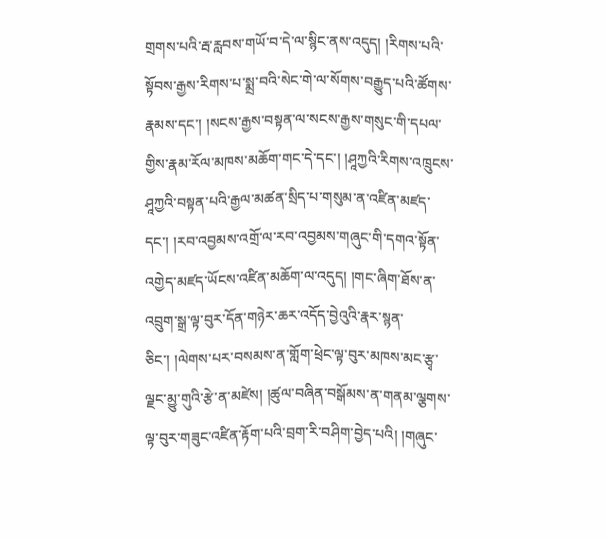གྲགས་པའི་རྦ་རླབས་གཡོ་བ་དེ་ལ་སྙིང་ནས་འདུད། །རིགས་པའི་སྟོབས་རྒྱས་རིགས་པ་སྨྲ་བའི་སེང་གེ་ལ་སོགས་བརྒྱུད་པའི་ཚོགས་རྣམས་དང་། །སངས་རྒྱས་བསྟན་ལ་སངས་རྒྱས་གསུང་གི་དཔལ་གྱིས་རྣམ་རོལ་མཁས་མཆོག་གང་དེ་དང་། །ཤཱཀྱའི་རིགས་འཁྲུངས་ཤཱཀྱའི་བསྟན་པའི་རྒྱལ་མཚན་སྲིད་པ་གསུམ་ན་འཛིན་མཛད་དང་། །རབ་འབྱམས་འགྲོ་ལ་རབ་འབྱམས་གཞུང་གི་དགའ་སྟོན་འགྱེད་མཛད་ཡོངས་འཛིན་མཆོག་ལ་འདུད། །གང་ཞིག་ཐོས་ན་འབྲུག་སྒྲ་ལྟ་བུར་དོན་གཉེར་ཆར་འདོད་བྱེའུའི་རྣར་སྙན་ཅིང་། །ལེགས་པར་བསམས་ན་གློག་ཕྲེང་ལྟ་བུར་མཁས་མང་རྩྭ་ལྗང་མྱུ་གུའི་རྩེ་ན་མཛེས། །ཚུལ་བཞིན་བསྒོམས་ན་གནམ་ལྕགས་ལྟ་བུར་གཟུང་འཛིན་རྟོག་པའི་བྲག་རི་བཤིག་བྱེད་པའི། །གཞུང་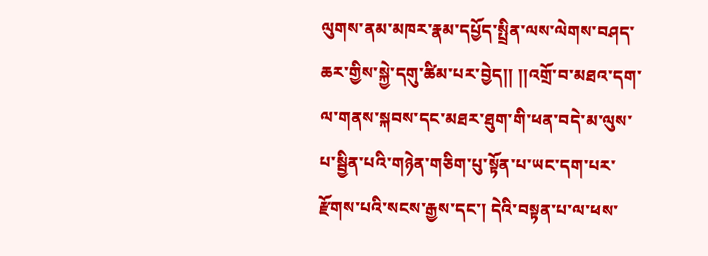ལུགས་ནམ་མཁར་རྣམ་དཔྱོད་སྤྲིན་ལས་ལེགས་བཤད་ཆར་གྱིས་སྐྱེ་དགུ་ཚིམ་པར་བྱེད།། །།འགྲོ་བ་མཐའ་དག་ལ་གནས་སྐབས་དང་མཐར་ཐུག་གི་ཕན་བདེ་མ་ལུས་པ་སྦྱིན་པའི་གཉེན་གཅིག་པུ་སྟོན་པ་ཡང་དག་པར་རྫོགས་པའི་སངས་རྒྱས་དང་། དེའི་བསྟན་པ་ལ་ཕས་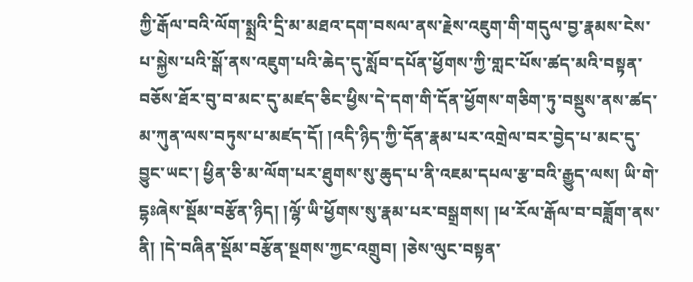ཀྱི་རྒོལ་བའི་ལོག་སྨྲའི་དྲི་མ་མཐའ་དག་བསལ་ནས་རྗེས་འཇུག་གི་གདུལ་བྱ་རྣམས་ངེས་པ་སྐྱེས་པའི་སྒོ་ནས་འཇུག་པའི་ཆེད་དུ་སློབ་དཔོན་ཕྱོགས་ཀྱི་གླང་པོས་ཚད་མའི་བསྟན་བཅོས་ཐོར་བུ་བ་མང་དུ་མཛད་ཅིང་ཕྱིས་དེ་དག་གི་དོན་ཕྱོགས་གཅིག་ཏུ་བསྡུས་ནས་ཚད་མ་ཀུན་ལས་བཏུས་པ་མཛད་དོ། །འདི་ཉིད་ཀྱི་དོན་རྣམ་པར་འགྲེལ་བར་བྱེད་པ་མང་དུ་བྱུང་ཡང་། ཕྱིན་ཅི་མ་ལོག་པར་ཐུགས་སུ་ཆུད་པ་ནི་འཇམ་དཔལ་རྩ་བའི་རྒྱུད་ལས། ཡི་གེ་དྷཿཞེས་སྡོམ་བརྩོན་ཉིད། །ལྷོ་ཡི་ཕྱོགས་སུ་རྣམ་པར་བསྒྲགས། །ཕ་རོལ་རྒོལ་བ་བཟློག་ནས་ནི། །དེ་བཞིན་སྡོམ་བརྩོན་སྔགས་ཀྱང་འགྲུབ། །ཅེས་ལུང་བསྟན་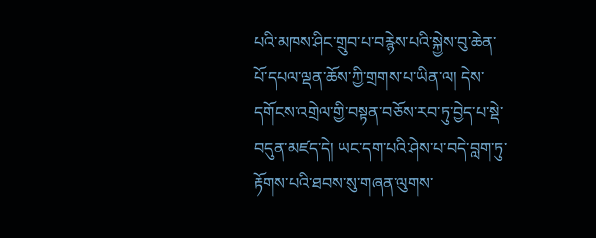པའི་མཁས་ཤིང་གྲུབ་པ་བརྙེས་པའི་སྐྱེས་བུ་ཆེན་པོ་དཔལ་ལྡན་ཆོས་ཀྱི་གྲགས་པ་ཡིན་ལ། དེས་དགོངས་འགྲེལ་གྱི་བསྟན་བཅོས་རབ་ཏུ་བྱེད་པ་སྡེ་བདུན་མཛད་དེ། ཡང་དག་པའི་ཤེས་པ་བདེ་བླག་ཏུ་རྟོགས་པའི་ཐབས་སུ་གཞན་ལུགས་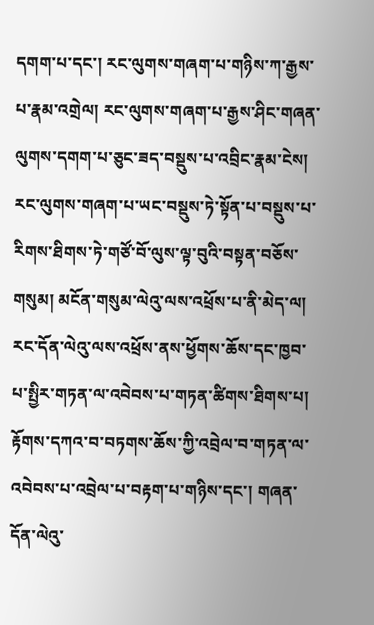དགག་པ་དང་། རང་ལུགས་གཞག་པ་གཉིས་ཀ་རྒྱས་པ་རྣམ་འགྲེལ། རང་ལུགས་གཞག་པ་རྒྱས་ཤིང་གཞན་ལུགས་དགག་པ་ཅུང་ཟད་བསྡུས་པ་འབྲིང་རྣམ་ངེས། རང་ལུགས་གཞག་པ་ཡང་བསྡུས་ཏེ་སྟོན་པ་བསྡུས་པ་རིགས་ཐིགས་ཏེ་གཙོ་བོ་ལུས་ལྟ་བུའི་བསྟན་བཅོས་གསུམ། མངོན་གསུམ་ལེའུ་ལས་འཕྲོས་པ་ནི་མེད་ལ། རང་དོན་ལེའུ་ལས་འཕྲོས་ནས་ཕྱོགས་ཆོས་དང་ཁྱབ་པ་སྤྱིར་གཏན་ལ་འབེབས་པ་གཏན་ཚིགས་ཐིགས་པ། རྟོགས་དཀའ་བ་བཏགས་ཆོས་ཀྱི་འབྲེལ་བ་གཏན་ལ་འབེབས་པ་འབྲེལ་པ་བརྟག་པ་གཉིས་དང་། གཞན་དོན་ལེའུ་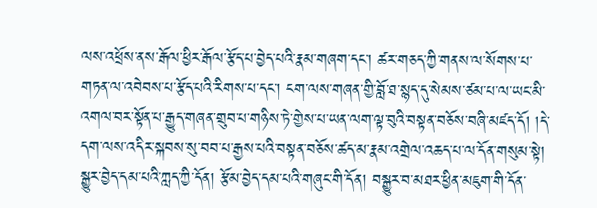ལས་འཕྲོས་ནས་རྒོལ་ཕྱིར་རྒོལ་རྩོད་པ་བྱེད་པའི་རྣམ་གཞག་དང་། ཚར་གཅད་ཀྱི་གནས་ལ་སོགས་པ་གཏན་ལ་འབེབས་པ་རྩོད་པའི་རིགས་པ་དང་། ངག་ལས་གཞན་གྱི་བློ་ཐ་སྙད་དུ་སེམས་ཙམ་པ་ལ་ཡང་མི་འགལ་བར་སྟོན་པ་རྒྱུད་གཞན་གྲུབ་པ་གཉིས་ཏེ་གྱེས་པ་ཡན་ལག་ལྟ་བུའི་བསྟན་བཅོས་བཞི་མཛད་དོ། །དེ་དག་ལས་འདིར་སྐབས་སུ་བབ་པ་རྒྱས་པའི་བསྟན་བཅོས་ཚད་མ་རྣམ་འགྲེལ་འཆད་པ་ལ་དོན་གསུམ་སྟེ། སྒྱུར་བྱེད་དམ་པའི་ཀླད་ཀྱི་དོན། རྩོམ་བྱེད་དམ་པའི་གཞུང་གི་དོན། བསྒྱུར་བ་མཐར་ཕྱིན་མཇུག་གི་དོན་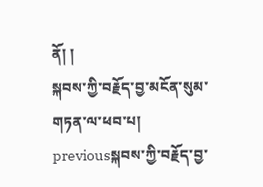ནོ། །
སྐབས་ཀྱི་བརྗོད་བྱ་མངོན་སུམ་གཏན་ལ་ཕབ་པ།
previousསྐབས་ཀྱི་བརྗོད་བྱ་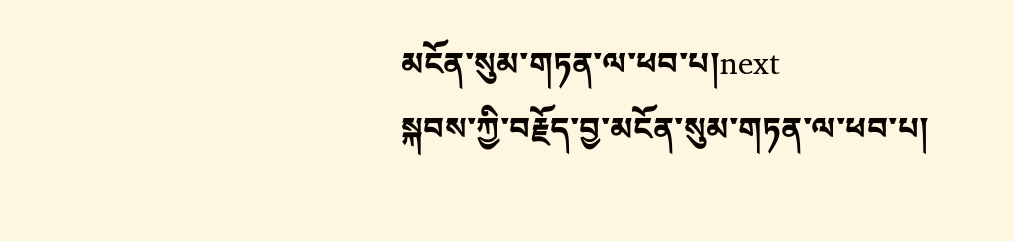མངོན་སུམ་གཏན་ལ་ཕབ་པ།next
སྐབས་ཀྱི་བརྗོད་བྱ་མངོན་སུམ་གཏན་ལ་ཕབ་པ།